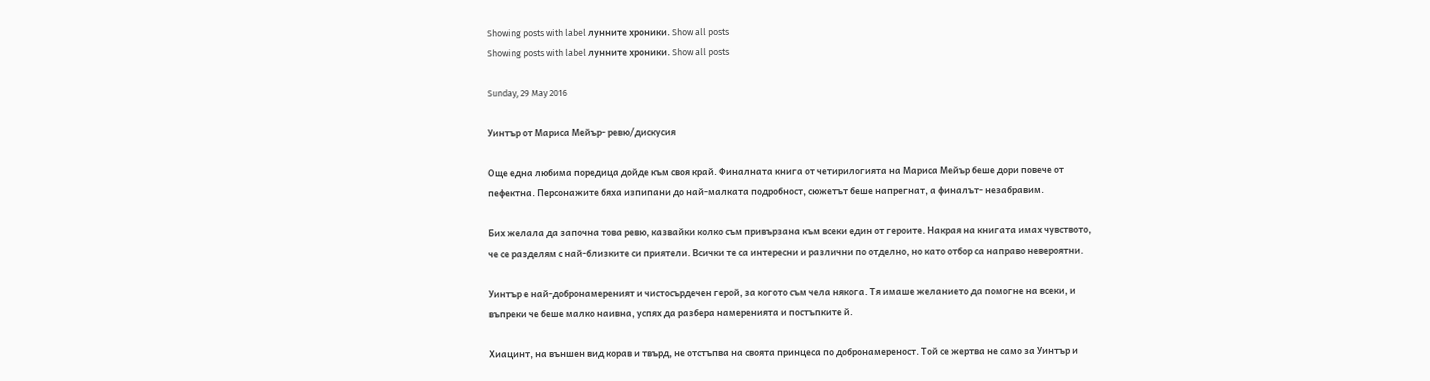Showing posts with label лунните хроники. Show all posts
Showing posts with label лунните хроники. Show all posts

Sunday, 29 May 2016

Уинтър от Мариса Мейър- ревю/дискусия

Още една любима поредица дойде към своя край. Финалната книга от четирилогията на Мариса Мейър беше дори повече от пефектна. Персонажите бяха изпипани до най-малката подробност, сюжетът беше напрегнат, а финалът- незабравим.

Бих желала да започна това ревю, казвайки колко съм привързана към всеки един от героите. Накрая на книгата имах чувството, че се разделям с най-близките си приятели. Всички те са интересни и различни по отделно, но като отбор са направо невероятни.

Уинтър е най-добронамереният и чистосърдечен герой, за когото съм чела някога. Тя имаше желанието да помогне на всеки, и въпреки че беше малко наивна, успях да разбера намеренията и постъпките й.

Хиацинт, на външен вид корав и твърд, не отстъпва на своята принцеса по добронамереност. Той се жертва не само за Уинтър и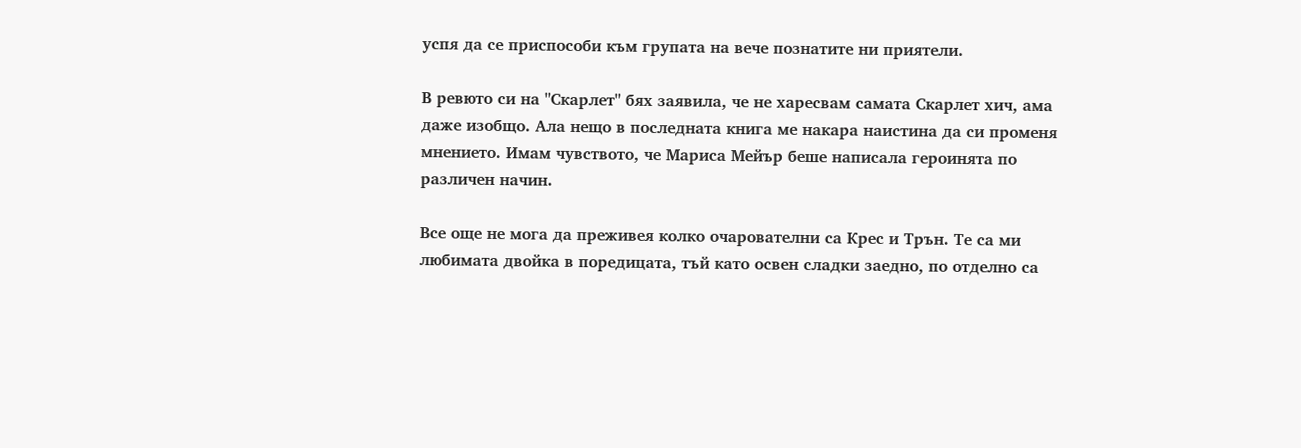успя да се приспособи към групата на вече познатите ни приятели.

В ревюто си на "Скарлет" бях заявила, че не харесвам самата Скарлет хич, ама даже изобщо. Ала нещо в последната книга ме накара наистина да си променя мнението. Имам чувството, че Мариса Мейър беше написала героинята по различен начин.

Все още не мога да преживея колко очарователни са Крес и Трън. Те са ми любимата двойка в поредицата, тъй като освен сладки заедно, по отделно са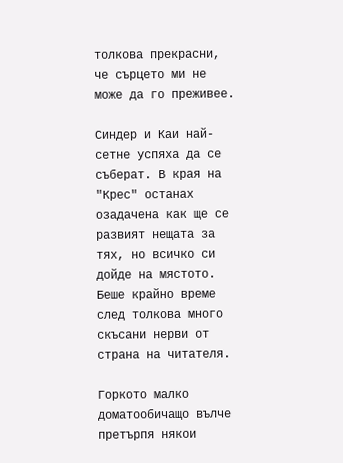толкова прекрасни, че сърцето ми не може да го преживее.

Синдер и Каи най-сетне успяха да се съберат. В края на "Крес" останах озадачена как ще се развият нещата за тях, но всичко си дойде на мястото. Беше крайно време след толкова много скъсани нерви от страна на читателя.

Горкото малко доматообичащо вълче претърпя някои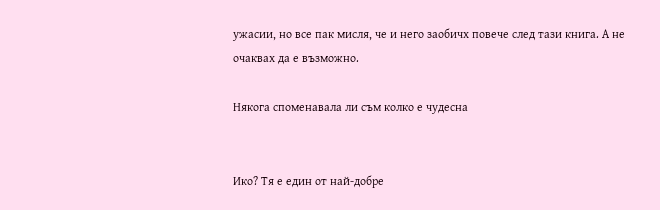ужасии, но все пак мисля, че и него заобичх повече след тази книга. А не очаквах да е възможно.

Някога споменавала ли съм колко е чудесна


Ико? Тя е един от най-добре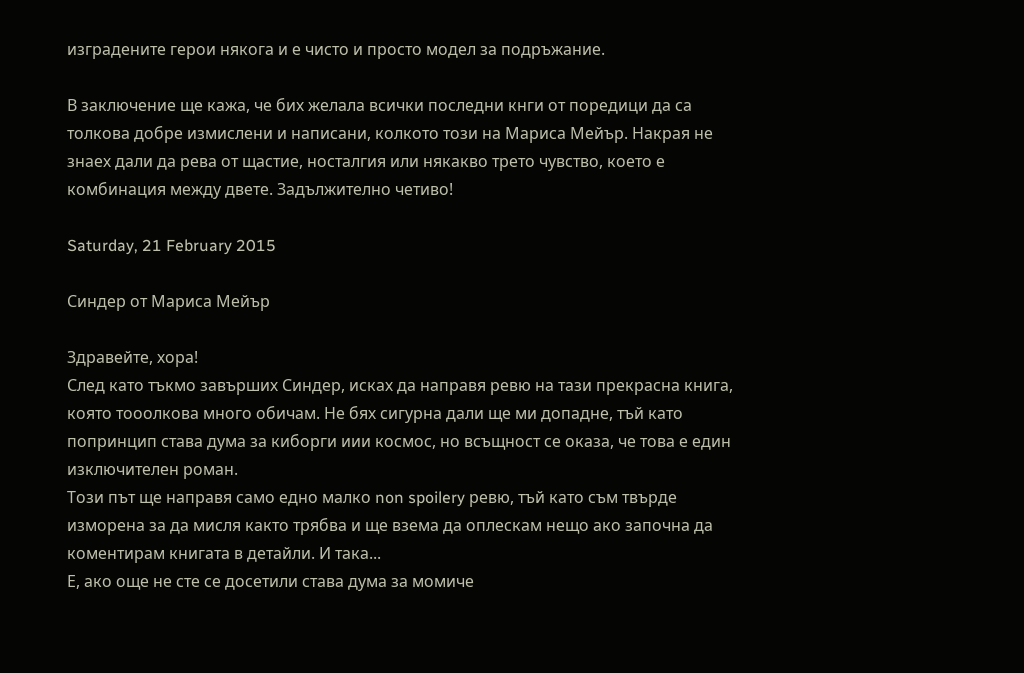изградените герои някога и е чисто и просто модел за подръжание.

В заключение ще кажа, че бих желала всички последни кнги от поредици да са толкова добре измислени и написани, колкото този на Мариса Мейър. Накрая не знаех дали да рева от щастие, носталгия или някакво трето чувство, което е комбинация между двете. Задължително четиво!

Saturday, 21 February 2015

Синдер от Мариса Мейър

Здравейте, хора!
След като тъкмо завърших Синдер, исках да направя ревю на тази прекрасна книга, която тооолкова много обичам. Не бях сигурна дали ще ми допадне, тъй като попринцип става дума за киборги иии космос, но всъщност се оказа, че това е един изключителен роман.
Този път ще направя само едно малко non spoilery ревю, тъй като съм твърде изморена за да мисля както трябва и ще взема да оплескам нещо ако започна да коментирам книгата в детайли. И така...
Е, ако още не сте се досетили става дума за момиче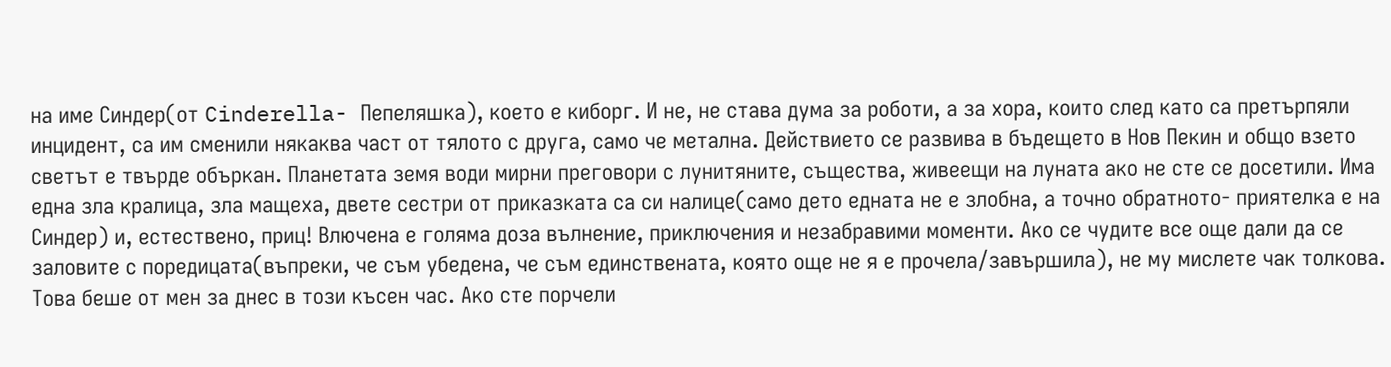на име Синдер(от Cinderella- Пепеляшка), което е киборг. И не, не става дума за роботи, а за хора, които след като са претърпяли инцидент, са им сменили някаква част от тялото с друга, само че метална. Действието се развива в бъдещето в Нов Пекин и общо взето светът е твърде объркан. Планетата земя води мирни преговори с лунитяните, същества, живеещи на луната ако не сте се досетили. Има една зла кралица, зла мащеха, двете сестри от приказката са си налице(само дето едната не е злобна, а точно обратното- приятелка е на Синдер) и, естествено, приц! Влючена е голяма доза вълнение, приключения и незабравими моменти. Ако се чудите все още дали да се заловите с поредицата(въпреки, че съм убедена, че съм единствената, която още не я е прочела/завършила), не му мислете чак толкова.
Това беше от мен за днес в този късен час. Ако сте порчели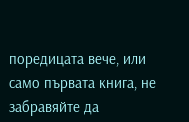поредицата вече, или само първата книга, не забравяйте да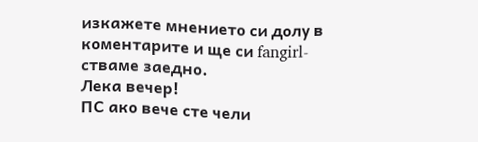изкажете мнението си долу в коментарите и ще си fangirl-стваме заедно.
Лека вечер!
ПС ако вече сте чели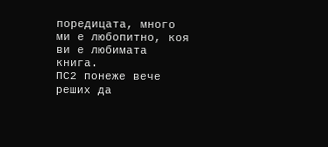поредицата, много ми е любопитно, коя ви е любимата книга.
ПС2 понеже вече реших да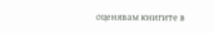оценявам книгите в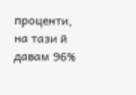проценти, на тази й давам 96%